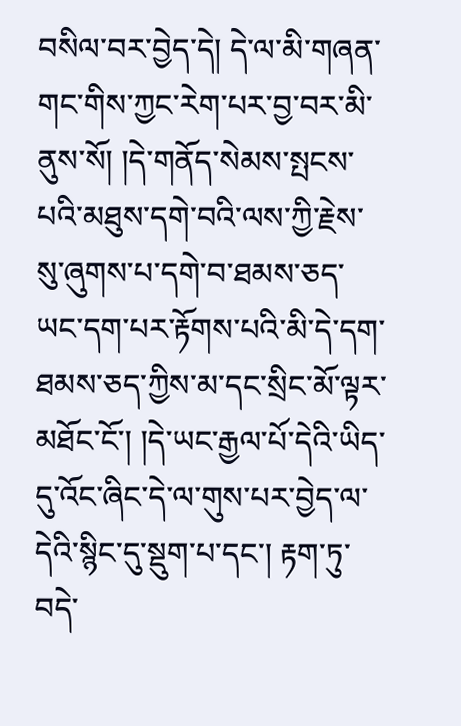བསིལ་བར་བྱེད་དེ། དེ་ལ་མི་གཞན་གང་གིས་ཀྱང་རེག་པར་བྱ་བར་མི་ནུས་སོ། །དེ་གནོད་སེམས་སྤངས་པའི་མཐུས་དགེ་བའི་ལས་ཀྱི་རྗེས་སུ་ཞུགས་པ་དགེ་བ་ཐམས་ཅད་ཡང་དག་པར་རྟོགས་པའི་མི་དེ་དག་ཐམས་ཅད་ཀྱིས་མ་དང་སྲིང་མོ་ལྟར་མཐོང་ངོ་། །དེ་ཡང་རྒྱལ་པོ་དེའི་ཡིད་དུ་འོང་ཞིང་དེ་ལ་གུས་པར་བྱེད་ལ་དེའི་སྙིང་དུ་སྡུག་པ་དང་། རྟག་ཏུ་བདེ་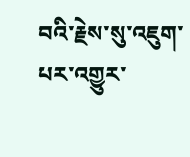བའི་རྗེས་སུ་འཇུག་པར་འགྱུར་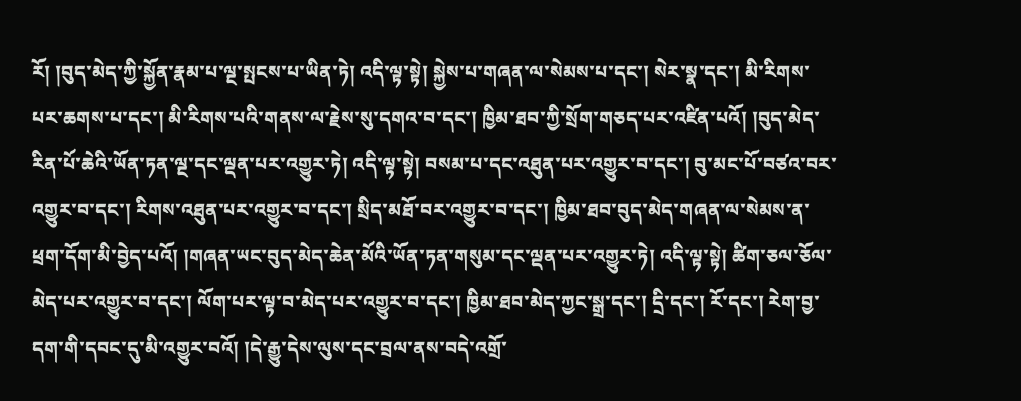རོ། །བུད་མེད་ཀྱི་སྐྱོན་རྣམ་པ་ལྔ་སྤངས་པ་ཡིན་ཏེ། འདི་ལྟ་སྟེ། སྐྱེས་པ་གཞན་ལ་སེམས་པ་དང་། སེར་སྣ་དང་། མི་རིགས་པར་ཆགས་པ་དང་། མི་རིགས་པའི་གནས་ལ་རྗེས་སུ་དགའ་བ་དང་། ཁྱིམ་ཐབ་ཀྱི་སྲོག་གཅད་པར་འཛིན་པའོ། །བུད་མེད་རིན་པོ་ཆེའི་ཡོན་ཏན་ལྔ་དང་ལྡན་པར་འགྱུར་ཏེ། འདི་ལྟ་སྟེ། བསམ་པ་དང་འཐུན་པར་འགྱུར་བ་དང་། བུ་མང་པོ་བཙའ་བར་འགྱུར་བ་དང་། རིགས་འཐུན་པར་འགྱུར་བ་དང་། སྲིད་མཐོ་བར་འགྱུར་བ་དང་། ཁྱིམ་ཐབ་བུད་མེད་གཞན་ལ་སེམས་ན་ཕྲག་དོག་མི་བྱེད་པའོ། །གཞན་ཡང་བུད་མེད་ཆེན་མོའི་ཡོན་ཏན་གསུམ་དང་ལྡན་པར་འགྱུར་ཏེ། འདི་ལྟ་སྟེ། ཚིག་ཅལ་ཅོལ་མེད་པར་འགྱུར་བ་དང་། ལོག་པར་ལྟ་བ་མེད་པར་འགྱུར་བ་དང་། ཁྱིམ་ཐབ་མེད་ཀྱང་སྒྲ་དང་། དྲི་དང་། རོ་དང་། རེག་བྱ་དག་གི་དབང་དུ་མི་འགྱུར་བའོ། །དེ་རྒྱུ་དེས་ལུས་དང་བྲལ་ནས་བདེ་འགྲོ་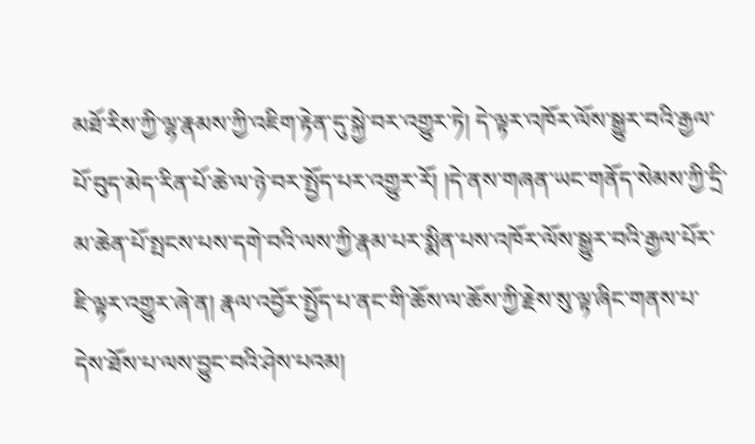མཐོ་རིས་ཀྱི་ལྷ་རྣམས་ཀྱི་འཇིག་རྟེན་དུ་སྐྱེ་བར་འགྱུར་ཏེ། དེ་ལྟར་འཁོར་ལོས་སྒྱུར་བའི་རྒྱལ་པོ་བུད་མེད་རིན་པོ་ཆེ་ལ་ཉེ་བར་སྤྱོད་པར་འགྱུར་རོ། །དེ་ནས་གཞན་ཡང་གནོད་སེམས་ཀྱི་དྲི་མ་ཆེན་པོ་སྤངས་པས་དགེ་བའི་ལས་ཀྱི་རྣམ་པར་སྨིན་པས་འཁོར་ལོས་སྒྱུར་བའི་རྒྱལ་པོར་ཇི་ལྟར་འགྱུར་ཞེ་ན། རྣལ་འབྱོར་སྤྱོད་པ་ནང་གི་ཆོས་ལ་ཆོས་ཀྱི་རྗེས་སུ་ལྟ་ཞིང་གནས་པ་དེས་ཐོས་པ་ལས་བྱུང་བའི་ཤེས་པའམ།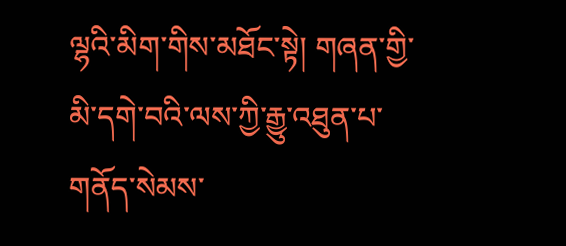ལྷའི་མིག་གིས་མཐོང་སྟེ། གཞན་གྱི་མི་དགེ་བའི་ལས་ཀྱི་རྒྱུ་འཐུན་པ་གནོད་སེམས་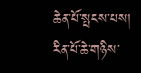ཆེན་པོ་སྤངས་པས། རིན་པོ་ཆེ་གཉིས་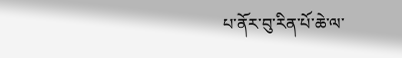པ་ནོར་བུ་རིན་པོ་ཆེ་ལ་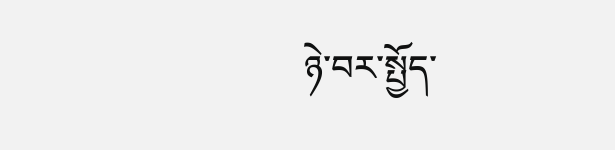ཉེ་བར་སྤྱོད་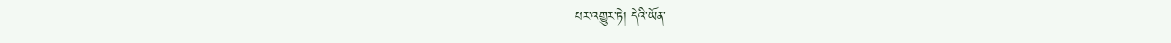པར་འགྱུར་ཏེ། དེའི་ཡོན་